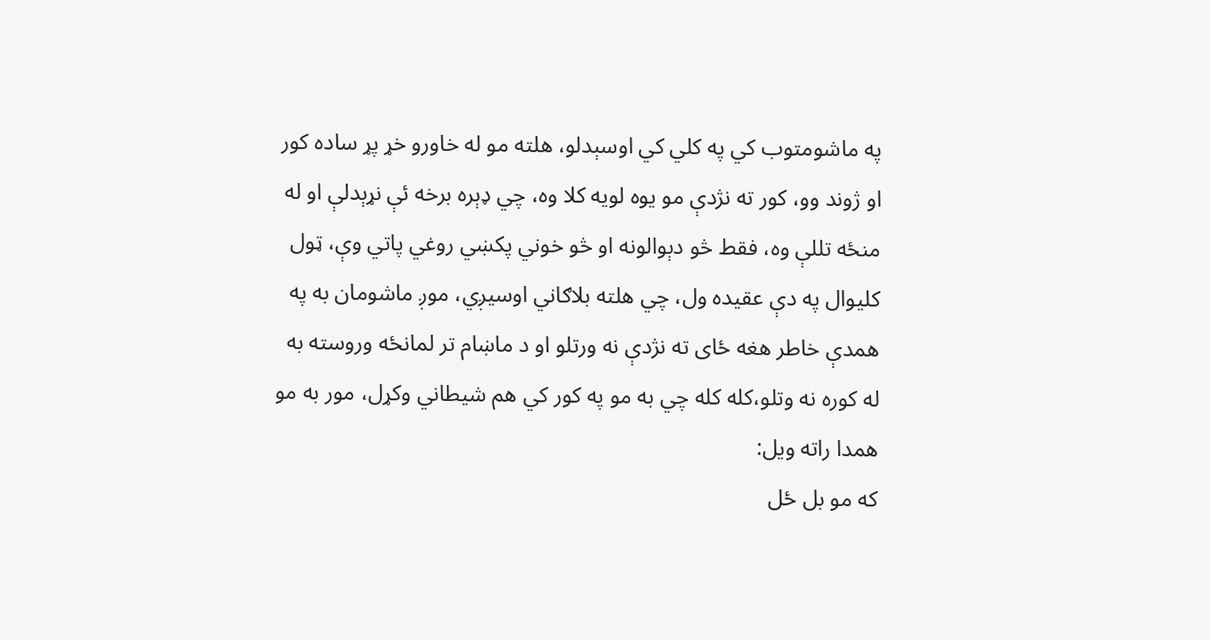په ماشومتوب کي په کلي کي اوسېدلو، هلته مو له خاورو خړ پړ ساده کور او ژوند وو، کور ته نژدې مو يوه لويه کلا وه، چي ډېره برخه ئې نړېدلې او له منځه تللې وه، فقط څو دېوالونه او څو خوني پکښي روغي پاتي وې، ټول کليوال په دې عقيده ول، چي هلته بلاګاني اوسيږي، موږ ماشومان به په همدې خاطر هغه ځاى ته نژدې نه ورتلو او د ماښام تر لمانځه وروسته به له کوره نه وتلو،کله کله چي به مو په کور کي هم شيطاني وکړل، مور به مو همدا راته ويل:
که مو بل ځل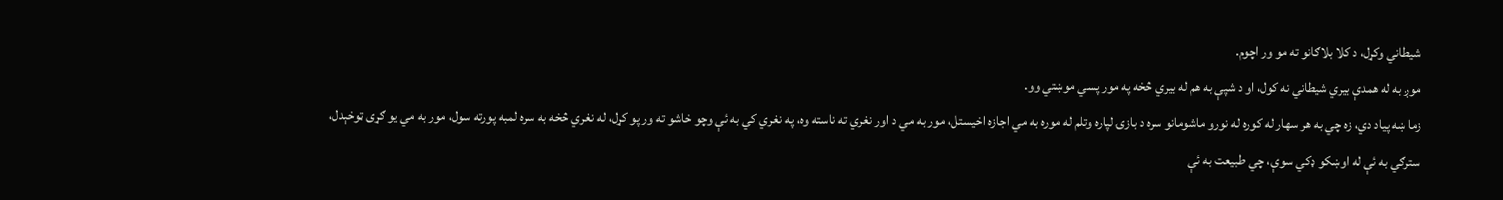شيطاني وکړل، د کلا بلاګانو ته مو ور اچوم.
موږ به له همدې بيري شيطاني نه کول، او د شپې به هم له بيري څخه په مور پسي موښتي وو.
زما ښه پياد دي، زه چي به هر سهار له کوره له نورو ماشومانو سره د بازۍ لپاره وتلم له موره به مي اجازه اخيستل، مور به مي د اور نغري ته ناسته وه، په نغري کي به ئې وچو خاشو ته ور پو کړل، له نغري څخه به سره لمبه پورته سول، مور به مي يو ګړی ټوخېدل، سترګي به ئې له اوښکو ډکي سوې، چي طبیعت به ئې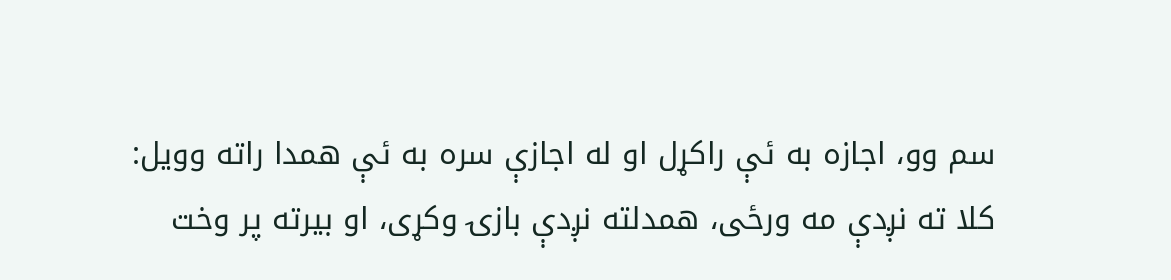سم وو، اجازه به ئې راکړل او له اجازې سره به ئې همدا راته وويل:
کلا ته نږدې مه ورځى، همدلته نږدې بازۍ وکړى، او بيرته پر وخت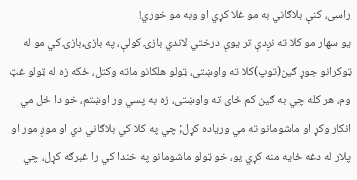راسى، کنې بلاګاني به مو غلا کړي او وبه مو خوري!
يو سهار مو کلا ته نږدې تر يوې درختي لاندي بازۍ کولې، په بازۍ،بازۍ کي مو له ټوکرانو جوړ ګين(توپ)کلا ته واوښتى، ټولو هلکانو ماته وکتل، ځکه زه له ټولو غټ وم، هر کله چي به ګين کم ځاى ته واوښتى، زه به پسي ور اوښتم، خو دا ځل مي انکار وکړ او ماشومانو ته مي ورياده کړل; چي په کلا کي بلاګاني دي او موږ مور او پلار له دغه ځايه منه کړي يو، خو ټولو ماشومانو په خندا کي را غبرګه کړل، چي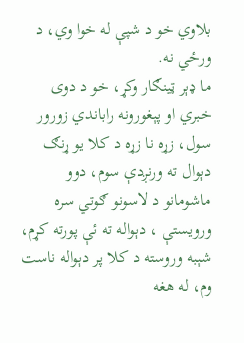بلاوي خو د شپې له خوا وي، د ورځي نه.
ما ډېر ټينګار وکړ، خو د دوى خبري او پېغورونه راباندي زورور سول، زړه نا زړه د کلا يو ړنګ دېوال ته ورنږدې سوم، دوو ماشومانو د لاسونو ګوتي سره ورويستې ، دېواله ته ئې پورته کړم، شېبه وروسته د کلا پر دېواله ناست وم، له هغه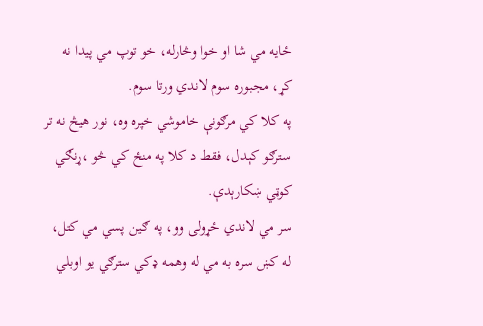ځايه مي شا او خوا وڅارله، خو توپ مي پيدا نه کړ، مجبوره سوم لاندي ورتا سوم.
په کلا کي مرګونې خاموشي خپره وه، نور هيڅ نه تر سترګو کېدل، فقط د کلا په منځ کي څو ،ړنګي کوټي ښکارېدې.
سر مي لاندي ځړولی وو، په ګين پسي مي کتل، له کښ سره به مي له وهمه ډکي سترګي يو اوبلي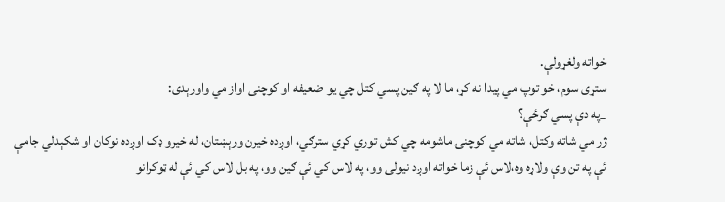خواته ولغړولې.
ستړى سوم، خو توپ مي پيدا نه کړ، ما لا په ګين پسي کتل چي يو ضعيفه او کوچنى اواز مي واورېدی:
_په دې پسي ګرځې؟
ژر مي شاته وکتل، شاته مي کوچنۍ ماشومه چي کش توري کړي سترګي، اوږده خيرن ورېښتان، له خيرو ډک اوږده نوکان او شکېدلي جامې ئې په تن وې ولاړه وه،لاس ئې زما خواته اوږد نيولى وو، په لاس کي ئې ګين وو، په بل لاس کي ئې له ټوکرانو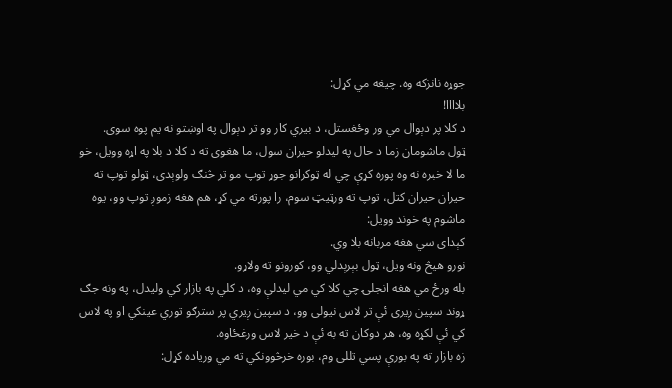جوړه نانزکه وه. چيغه مي کړل:
بلاااا!
د کلا پر دېوال مي ور وځغستل، د بيري کار وو تر دېوال په اوښتو نه يم پوه سوى.
ټول ماشومان زما د حال په ليدلو حيران سول، ما هغوی ته د کلا د بلا په اړه وويل، خو ما لا خبره نه وه پوره کړې چي له ټوکرانو جوړ توپ مو تر څنګ ولوېدی، ټولو توپ ته حيران حيران کتل، توپ ته ورټيټ سوم، را پورته مي کړ، هم هغه زموږ توپ وو، يوه ماشوم په خوند وويل:
کېداى سي هغه مربانه بلا وي.
نورو هيڅ ونه ويل، ټول بېرېدلي وو، کورونو ته ولاړو.
بله ورځ مي هغه انجلۍ چي کلا کي مي ليدلې وه، د کلي په بازار کي وليدل، په ونه جګ ړوند سپين ږيرى ئې تر لاس نيولى وو، د سپين ږيري پر سترګو توري عينکي او په لاس کي ئې لکړه وه، هر دوکان ته به ئې د خير لاس ورغځاوه.
زه بازار ته په بورې پسي تللى وم، بوره خرڅوونکي ته مي ورياده کړل: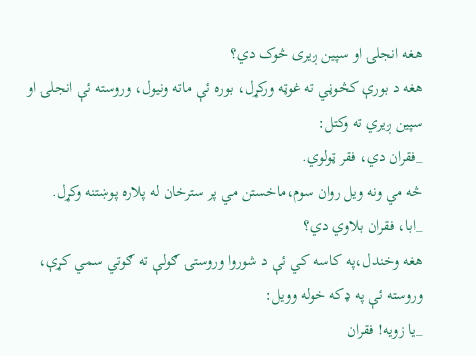هغه انجلۍ او سپين ږيرى څوک دي؟
هغه د بورې کڅوڼي ته غوټه ورکړل، بوره ئې ماته ونيول، وروسته ئې انجلۍ او سپين ږيري ته وکتل:
_فقران دي، فقر ټولوي.
څه مي ونه ويل روان سوم،ماخستن مي پر سترخان له پلاره پوښتنه وکړل.
_ابا، فقران بلاوي دي؟
هغه وخندل،په کاسه کي ئې د شوروا وروستۍ ګولې ته ګوتي سمي کړې، وروسته ئې په ډکه خوله وويل:
_يا زويه! فقران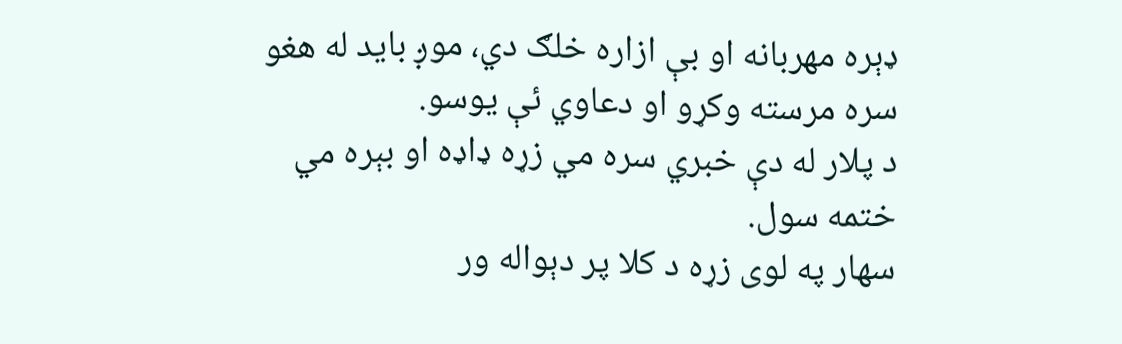ډېره مهربانه او بې ازاره خلګ دي، موږ بايد له هغو سره مرسته وکړو او دعاوي ئې يوسو.
د پلار له دې خبري سره مي زړه ډاډه او بېره مي ختمه سول.
سهار په لوى زړه د کلا پر دېواله ور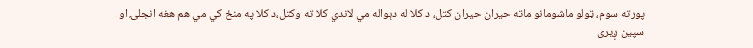پورته سوم، ټولو ماشومانو ماته حيران حيران کتل، د کلا له دېواله مي لاندي کلا ته وکتل،د کلا په منځ کي مي هم هغه انجلۍ او سپين ږيرى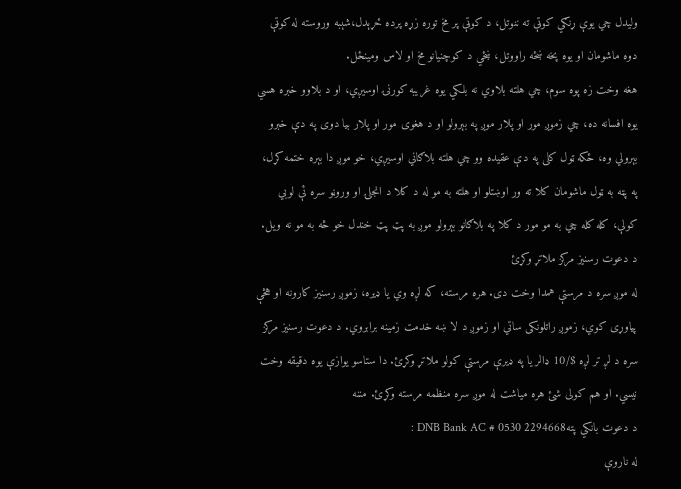وليدل چي يوې ړنګي کوټې ته ننوتل، د کوټې پر مخ توره زړه پرده ځړېدل،شېبه وروسته له کوټې دوه ماشومان او يوه پخه ښځه راووتل، ښځي د کوچنيانو مخ او لاس ومينځل.
هغه وخت زه پوه سوم، چي هلته بلاوي نه بلکي يوه غريبه کورنۍ اوسيږي، او د بلاوو خبره هسي يوه افسانه ده، چي زموږ مور او پلار موږ په بېرولو او د هغوى مور او پلار بيا دوى په دې خبرو بېرولي وه، ځکه ټول کلى په دې عقيده وو چي هلته بلاګاني اوسيږي، خو موږ دا بېره ختمه کړل، په پټه به ټول ماشومان کلا ته ور اوښتلو او هلته به مو له د کلا د انجلۍ او وروڼو سره ئې لوبي کولې، کله کله چي به مو مور د کلا په بلاګانو بېرولو موږ به پټ پټ خندل خو څه به مو نه ويل.
د دعوت رسنیز مرکز ملاتړ وکړئ
له موږ سره د مرستې همدا وخت دی. هره مرسته، که لږه وي یا ډیره، زموږ رسنیز کارونه او هڅې پیاوړی کوي، زموږ راتلونکی ساتي او زموږ د لا ښه خدمت زمینه برابروي. د دعوت رسنیز مرکز سره د لږ تر لږه $/10 ډالر یا په ډیرې مرستې کولو ملاتړ وکړئ. دا ستاسو یوازې یوه دقیقه وخت نیسي. او هم کولی شئ هره میاشت له موږ سره منظمه مرسته وکړئ. مننه
د دعوت بانکي پتهDNB Bank AC # 0530 2294668 :
له ناروې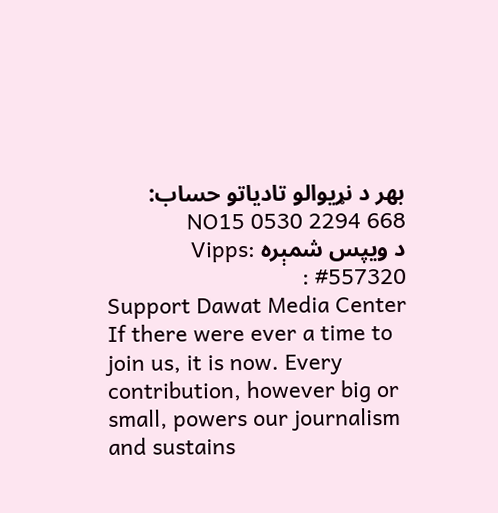بهر د نړیوالو تادیاتو حساب: NO15 0530 2294 668
د ویپس شمېره Vipps: #557320 :
Support Dawat Media Center
If there were ever a time to join us, it is now. Every contribution, however big or small, powers our journalism and sustains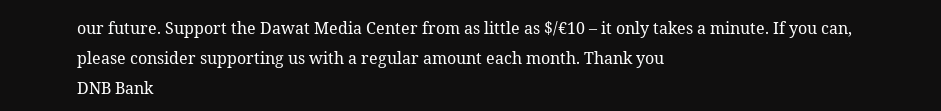our future. Support the Dawat Media Center from as little as $/€10 – it only takes a minute. If you can, please consider supporting us with a regular amount each month. Thank you
DNB Bank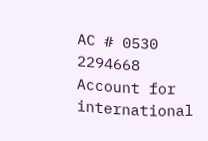AC # 0530 2294668
Account for international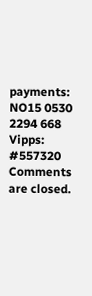payments: NO15 0530 2294 668
Vipps: #557320
Comments are closed.